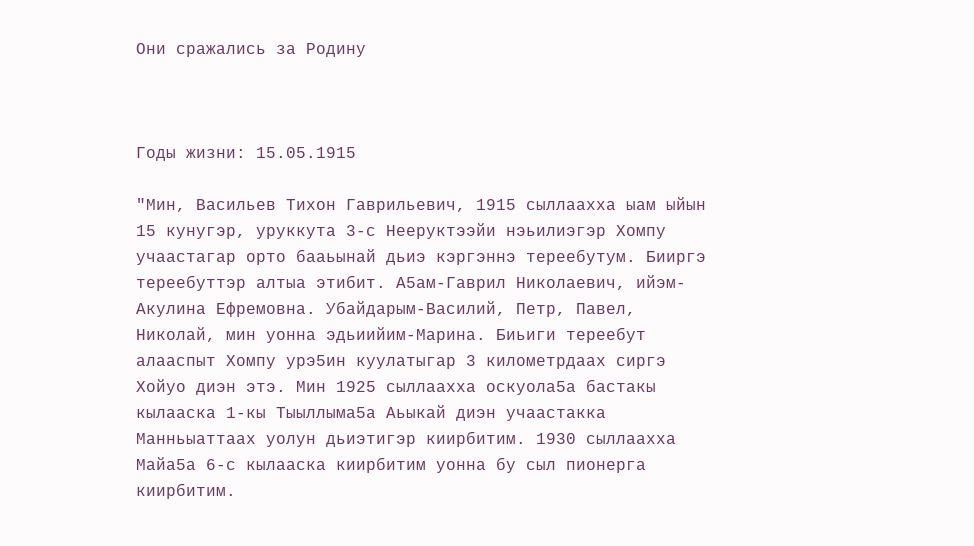Они сражались за Родину



Годы жизни: 15.05.1915

"Мин, Васильев Тихон Гаврильевич, 1915 сыллаахха ыам ыйын 15 кунугэр, уруккута 3-с Нееруктээйи нэьилиэгэр Хомпу учаастагар орто бааьынай дьиэ кэргэннэ тереебутум. Бииргэ тереебуттэр алтыа этибит. А5ам-Гаврил Николаевич, ийэм-Акулина Ефремовна. Убайдарым-Василий, Петр, Павел, Николай, мин уонна эдьиийим-Марина. Биьиги тереебут алааспыт Хомпу урэ5ин куулатыгар 3 километрдаах сиргэ Хойуо диэн этэ. Мин 1925 сыллаахха оскуола5а бастакы кылааска 1-кы Тыыллыма5а Аьыкай диэн учаастакка Манньыаттаах уолун дьиэтигэр киирбитим. 1930 сыллаахха Майа5а 6-с кылааска киирбитим уонна бу сыл пионерга киирбитим.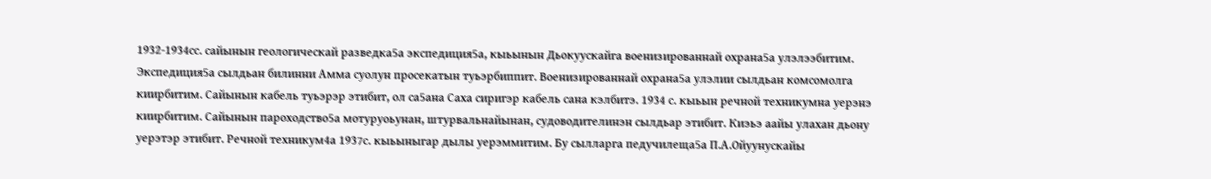1932-1934сс. сайынын геологическай разведка5а экспедиция5а, кыьынын Дьокуускайга военизированнай охрана5а улэлээбитим. Экспедиция5а сылдьан билинни Амма суолун просекатын туьэрбиппит. Военизированнай охрана5а улэлии сылдьан комсомолга киирбитим. Сайынын кабель туьэрэр этибит, ол са5ана Саха сиригэр кабель сана кэлбитэ. 1934 с. кыьын речной техникумна уерэнэ киирбитим. Сайынын пароходство5а мотуруоьунан, штурвальнайынан, судоводителинэн сылдьар этибит. Киэьэ аайы улахан дьону уерэтэр этибит. Речной техникум4а 1937с. кыьыныгар дылы уерэммитим. Бу сылларга педучилеща5а П.А.Ойуунускайы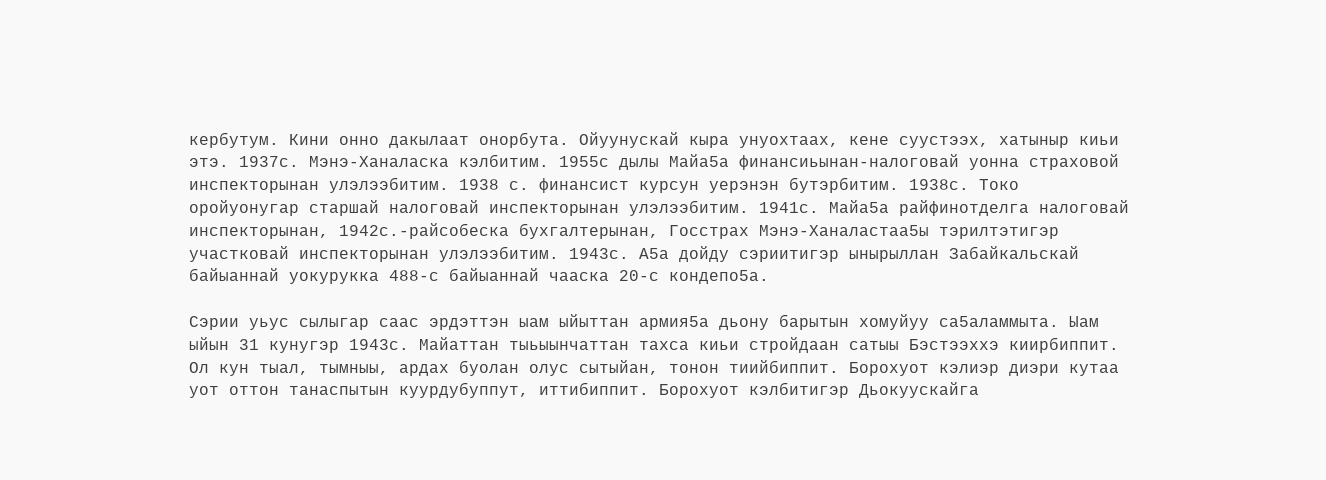кербутум. Кини онно дакылаат онорбута. Ойуунускай кыра унуохтаах, кене суустээх, хатыныр киьи этэ. 1937с. Мэнэ-Ханаласка кэлбитим. 1955с дылы Майа5а финансиьынан-налоговай уонна страховой инспекторынан улэлээбитим. 1938 с. финансист курсун уерэнэн бутэрбитим. 1938с. Токо оройуонугар старшай налоговай инспекторынан улэлээбитим. 1941с. Майа5а райфинотделга налоговай инспекторынан, 1942с.-райсобеска бухгалтерынан, Госстрах Мэнэ-Ханаластаа5ы тэрилтэтигэр участковай инспекторынан улэлээбитим. 1943с. А5а дойду сэриитигэр ынырыллан Забайкальскай байыаннай уокурукка 488-с байыаннай чааска 20-с кондепо5а.

Сэрии уьус сылыгар саас эрдэттэн ыам ыйыттан армия5а дьону барытын хомуйуу са5аламмыта. Ыам ыйын 31 кунугэр 1943с. Майаттан тыьыынчаттан тахса киьи стройдаан сатыы Бэстээххэ киирбиппит. Ол кун тыал, тымныы, ардах буолан олус сытыйан, тонон тиийбиппит. Борохуот кэлиэр диэри кутаа уот оттон танаспытын куурдубуппут, иттибиппит. Борохуот кэлбитигэр Дьокуускайга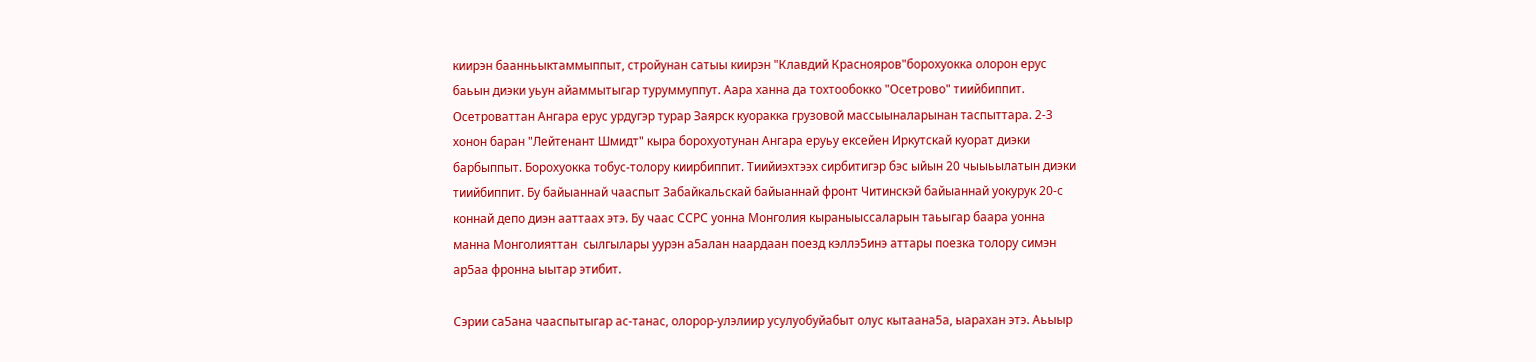киирэн баанньыктаммыппыт, стройунан сатыы киирэн "Клавдий Краснояров"борохуокка олорон ерус баьын диэки уьун айаммытыгар туруммуппут. Аара ханна да тохтообокко "Осетрово" тиийбиппит. Осетроваттан Ангара ерус урдугэр турар Заярск куоракка грузовой массыыналарынан таспыттара. 2-3 хонон баран "Лейтенант Шмидт" кыра борохуотунан Ангара еруьу ексейен Иркутскай куорат диэки барбыппыт. Борохуокка тобус-толору киирбиппит. Тиийиэхтээх сирбитигэр бэс ыйын 20 чыыьылатын диэки тиийбиппит. Бу байыаннай чааспыт Забайкальскай байыаннай фронт Читинскэй байыаннай уокурук 20-с коннай депо диэн ааттаах этэ. Бу чаас ССРС уонна Монголия кыраныыссаларын таьыгар баара уонна манна Монголияттан  сылгылары уурэн а5алан наардаан поезд кэллэ5инэ аттары поезка толору симэн ар5аа фронна ыытар этибит.

Сэрии са5ана чааспытыгар ас-танас, олорор-улэлиир усулуобуйабыт олус кытаана5а, ыарахан этэ. Аьыыр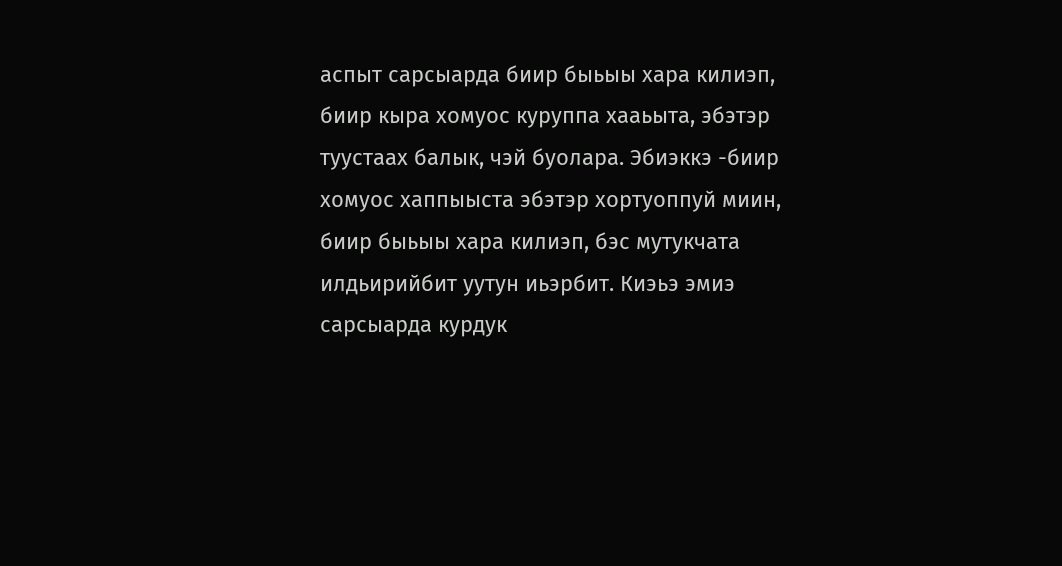аспыт сарсыарда биир быьыы хара килиэп, биир кыра хомуос куруппа хааьыта, эбэтэр туустаах балык, чэй буолара. Эбиэккэ -биир хомуос хаппыыста эбэтэр хортуоппуй миин, биир быьыы хара килиэп, бэс мутукчата илдьирийбит уутун иьэрбит. Киэьэ эмиэ сарсыарда курдук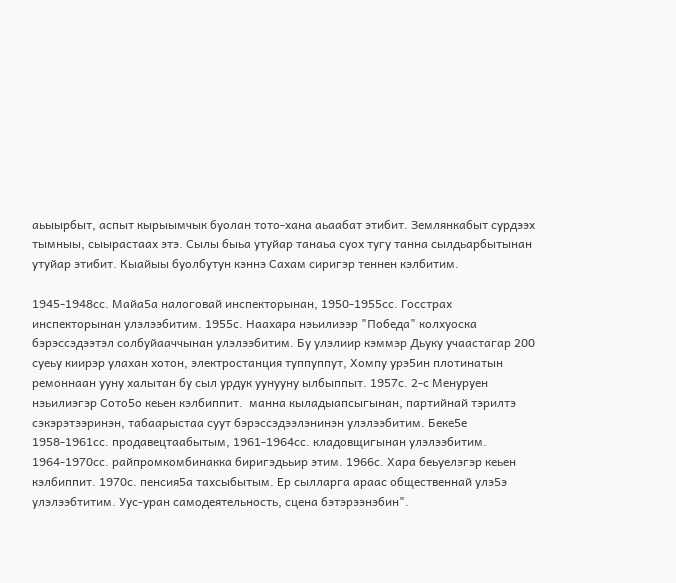аьыырбыт, аспыт кырыымчык буолан тото-хана аьаабат этибит. Землянкабыт сурдээх тымныы, сыырастаах этэ. Сылы быьа утуйар танаьа суох тугу танна сылдьарбытынан утуйар этибит. Кыайыы буолбутун кэннэ Сахам сиригэр теннен кэлбитим.

1945-1948сс. Майа5а налоговай инспекторынан, 1950-1955сс. Госстрах инспекторынан улэлээбитим. 1955с. Наахара нэьилиээр "Победа" колхуоска бэрэссэдээтэл солбуйааччынан улэлээбитим. Бу улэлиир кэммэр Дьуку учаастагар 200 суеьу киирэр улахан хотон, электростанция туппуппут, Хомпу урэ5ин плотинатын ремоннаан ууну халытан бу сыл урдук уунууну ылбыппыт. 1957с. 2-с Менуруен нэьилиэгэр Сото5о кеьен кэлбиппит.  манна кыладыапсыгынан, партийнай тэрилтэ сэкэрэтээринэн, табаарыстаа суут бэрэссэдээлэнинэн улэлээбитим. Беке5е 1958-1961сс. продавецтаабытым, 1961-1964сс. кладовщигынан улэлээбитим. 1964-1970сс. райпромкомбинакка биригэдььир этим. 1966с. Хара беьуелэгэр кеьен кэлбиппит. 1970с. пенсия5а тахсыбытым. Ер сылларга араас общественнай улэ5э улэлээбтитим. Уус-уран самодеятельность, сцена бэтэрээнэбин".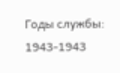Годы службы: 1943-1943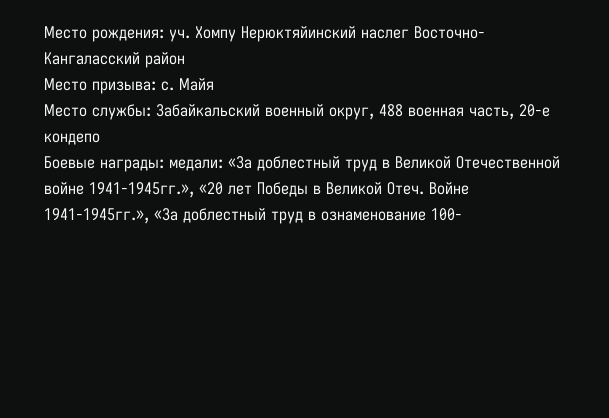Место рождения: уч. Хомпу Нерюктяйинский наслег Восточно-Кангаласский район
Место призыва: с. Майя
Место службы: Забайкальский военный округ, 488 военная часть, 20-е кондепо
Боевые награды: медали: «За доблестный труд в Великой Отечественной войне 1941-1945гг.», «20 лет Победы в Великой Отеч. Войне 1941-1945гг.», «За доблестный труд в ознаменование 100-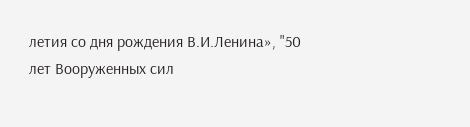летия со дня рождения В.И.Ленина», "50 лет Вооруженных сил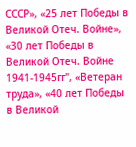СССР», «25 лет Победы в Великой Отеч. Войне», «30 лет Победы в Великой Отеч. Войне 1941-1945гг", «Ветеран труда», «40 лет Победы в Великой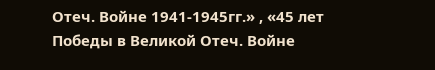Отеч. Войне 1941-1945гг.» , «45 лет Победы в Великой Отеч. Войне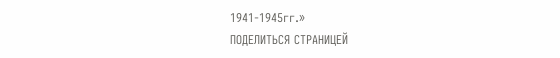1941-1945гг.»
ПОДЕЛИТЬСЯ СТРАНИЦЕЙ